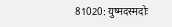81020: युष्मदस्मदोः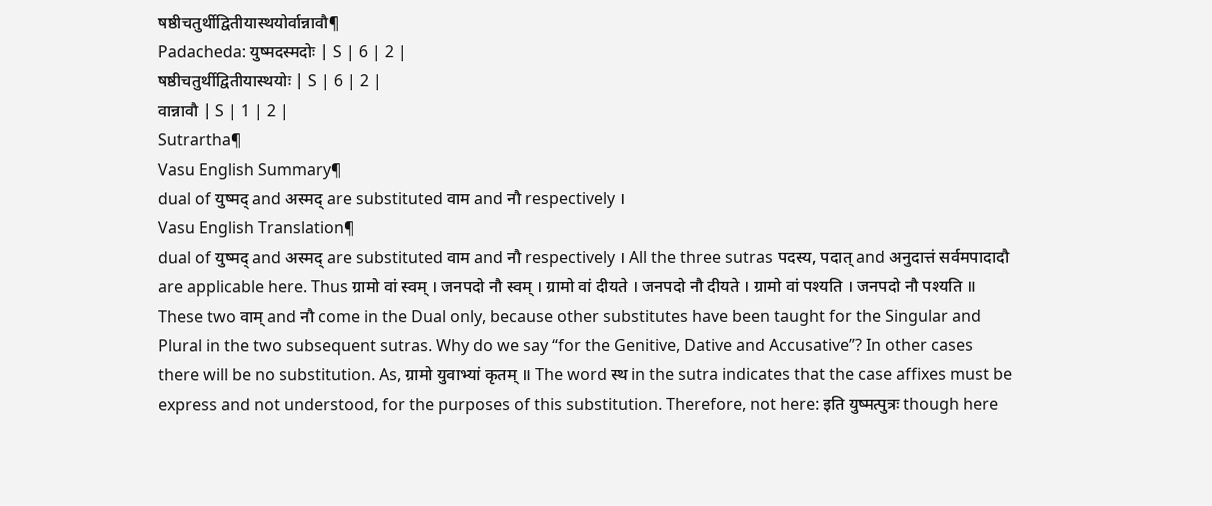षष्ठीचतुर्थीद्वितीयास्थयोर्वान्नावौ¶
Padacheda: युष्मदस्मदोः | S | 6 | 2 |
षष्ठीचतुर्थीद्वितीयास्थयोः | S | 6 | 2 |
वान्नावौ | S | 1 | 2 |
Sutrartha¶
Vasu English Summary¶
dual of युष्मद् and अस्मद् are substituted वाम and नौ respectively ।
Vasu English Translation¶
dual of युष्मद् and अस्मद् are substituted वाम and नौ respectively । All the three sutras पदस्य, पदात् and अनुदात्तं सर्वमपादादौ are applicable here. Thus ग्रामो वां स्वम् । जनपदो नौ स्वम् । ग्रामो वां दीयते । जनपदो नौ दीयते । ग्रामो वां पश्यति । जनपदो नौ पश्यति ॥ These two वाम् and नौ come in the Dual only, because other substitutes have been taught for the Singular and Plural in the two subsequent sutras. Why do we say “for the Genitive, Dative and Accusative”? In other cases there will be no substitution. As, ग्रामो युवाभ्यां कृतम् ॥ The word स्थ in the sutra indicates that the case affixes must be express and not understood, for the purposes of this substitution. Therefore, not here: इति युष्मत्पुत्रः though here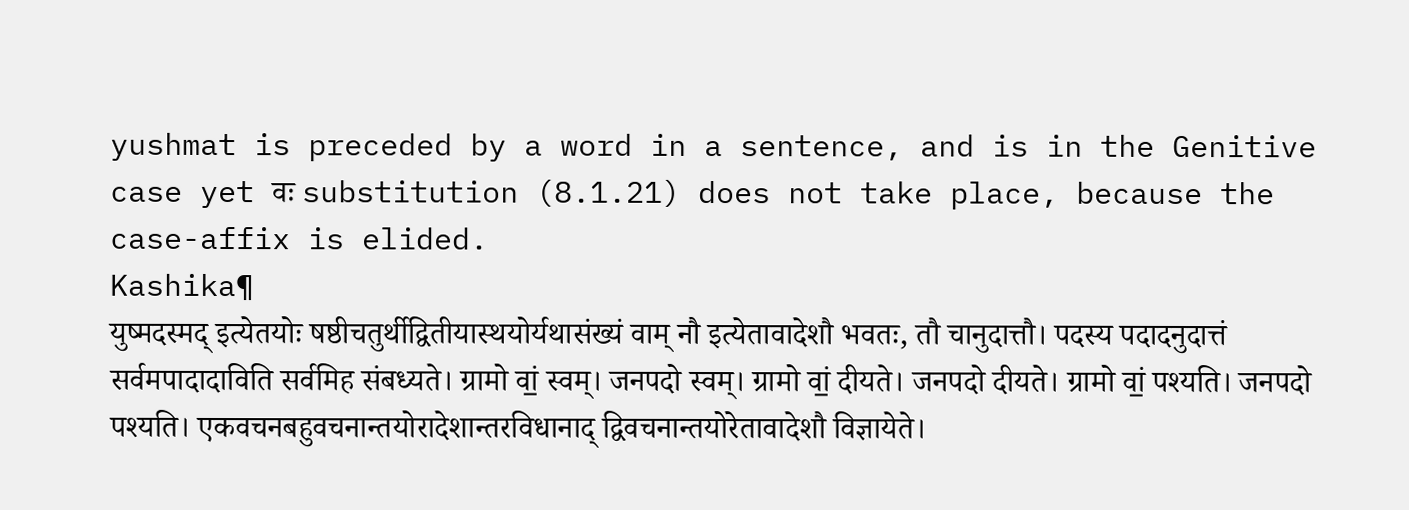yushmat is preceded by a word in a sentence, and is in the Genitive case yet वः substitution (8.1.21) does not take place, because the case-affix is elided.
Kashika¶
युष्मदस्मद् इत्येतयोः षष्ठीचतुर्थीद्वितीयास्थयोर्यथासंख्यं वाम् नौ इत्येतावादेशौ भवतः, तौ चानुदात्तौ। पदस्य पदादनुदात्तं सर्वमपादादाविति सर्वमिह संबध्यते। ग्रामो वां॒ स्वम्। जनपदो स्वम्। ग्रामो वां॒ दीयते। जनपदो दीयते। ग्रामो वां॒ पश्यति। जनपदो पश्यति। एकवचनबहुवचनान्तयोरादेशान्तरविधानाद् द्विवचनान्तयोरेतावादेशौ विज्ञायेते।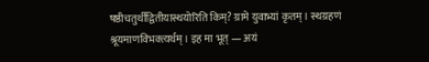षष्ठीचतुर्थीद्वितीयास्थयोरिति किम्? ग्रामे युवाभ्यां कृतम्। स्थग्रहणं श्रूयमाणविभक्त्यर्थम्। इह मा भूत् — अयं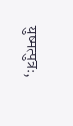युष्मत्पुत्रः,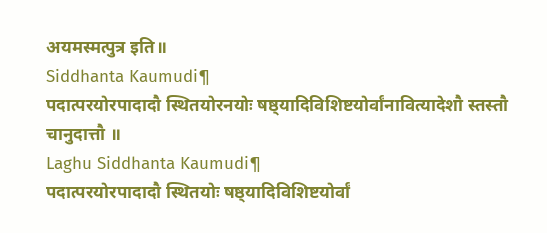अयमस्मत्पुत्र इति॥
Siddhanta Kaumudi¶
पदात्परयोरपादादौ स्थितयोरनयोः षष्ठ्यादिविशिष्टयोर्वांनावित्यादेशौ स्तस्तौ चानुदात्तौ ॥
Laghu Siddhanta Kaumudi¶
पदात्परयोरपादादौ स्थितयोः षष्ठ्यादिविशिष्टयोर्वां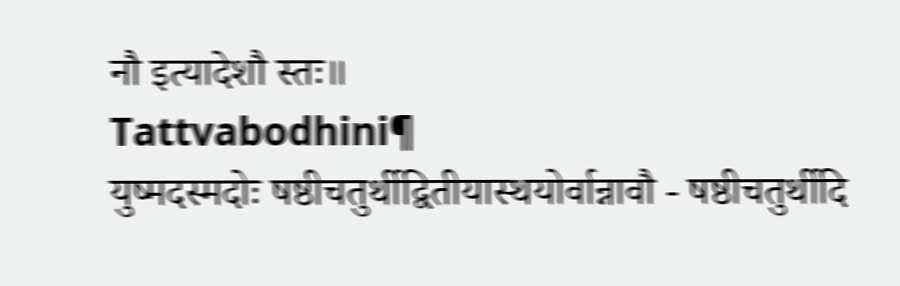नौ इत्यादेशौ स्तः॥
Tattvabodhini¶
युष्मदस्मदोः षष्ठीचतुर्थीद्वितीयास्थयोर्वान्नावौ - षष्ठीचतुर्थीदि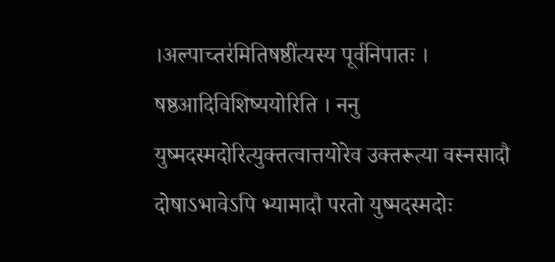।अल्पाच्तर॑मितिषष्ठी॑त्यस्य पूर्वनिपातः । षष्ठआदिविशिष्ययोरिति । ननु युष्मदस्मदोरित्युक्तत्वात्तयोरेव उक्तरूत्या वस्नसादौ दोषाऽभावेऽपि भ्यामादौ परतो युष्मदस्मदोः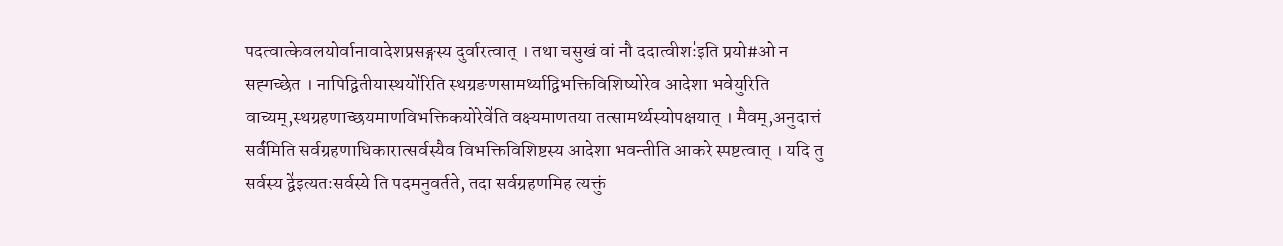पदत्वात्केवलयोर्वानावादेशप्रसङ्गस्य दुर्वारत्वात् । तथा चसुखं वां नौ ददात्वीशः॑इति प्रयो#ओ न सह्गच्छेत । नापिद्वितीयास्थयो॑रिति स्थग्रङणसामर्थ्याद्विभक्तिविशिष्योरेव आदेशा भवेयुरिति वाच्यम्,स्थग्रहणाच्छयमाणविभक्तिकयोरेवे॑ति वक्ष्यमाणतया तत्सामर्थ्यस्योपक्षयात् । मैवम्,अनुदात्तं सर्व॑मिति सर्वग्रहणाधिकारात्सर्वस्यैव विभक्तिविशिष्टस्य आदेशा भवन्तीति आकरे स्पष्टत्वात् । यदि तु सर्वस्य द्वे॑इत्यतःसर्वस्ये ति पदमनुवर्तते, तदा सर्वग्रहणमिह त्यक्तुं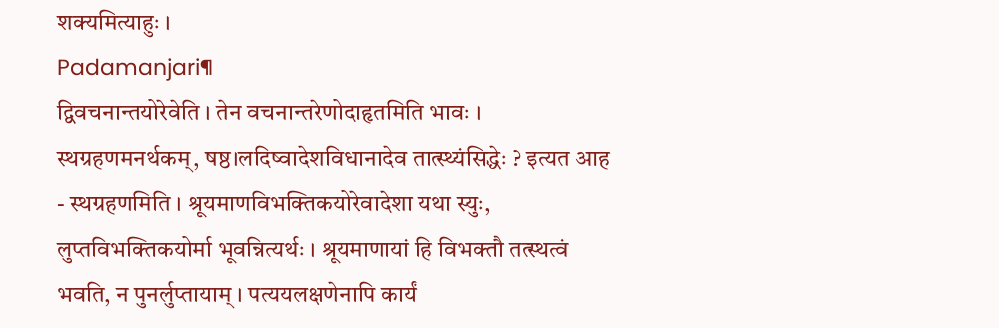शक्यमित्याहुः ।
Padamanjari¶
द्विवचनान्तयोरेवेति । तेन वचनान्तरेणोदाहृतमिति भावः । स्थग्रहणमनर्थकम्, षष्ठ।लदिष्वादेशविधानादेव तात्स्थ्यंसिद्धेः ? इत्यत आह - स्थग्रहणमिति । श्रूयमाणविभक्तिकयोरेवादेशा यथा स्युः, लुप्तविभक्तिकयोर्मा भूवन्नित्यर्थः । श्रूयमाणायां हि विभक्तौ तत्स्थत्वं भवति, न पुनर्लुप्तायाम् । पत्ययलक्षणेनापि कार्यं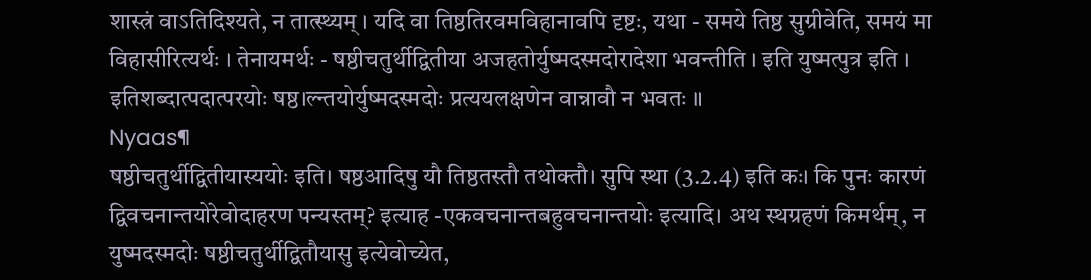शास्त्रं वाऽतिदिश्यते, न तात्स्थ्यम् । यदि वा तिष्ठतिरवमविहानावपि दृष्टः, यथा - समये तिष्ठ सुग्रीवेति, समयं मा विहासीरित्यर्थः । तेनायमर्थः - षष्ठीचतुर्थीद्वितीया अजहतोर्युष्मदस्मदोरादेशा भवन्तीति । इति युष्मत्पुत्र इति । इतिशब्दात्पदात्परयोः षष्ठ।ल्न्तयोर्युष्मदस्मदोः प्रत्ययलक्षणेन वान्नावौ न भवतः ॥
Nyaas¶
षष्ठीचतुर्थीद्वितीयास्ययोः इति। षष्ठआदिषु यौ तिष्ठतस्तौ तथोक्तौ। सुपि स्था (3.2.4) इति कः। कि पुनः कारणं द्विवचनान्तयोरेवोदाहरण पन्यस्तम्? इत्याह -एकवचनान्तबहुवचनान्तयोः इत्यादि। अथ स्थग्रहणं किमर्थम्, न युष्मदस्मदोः षष्ठीचतुर्थीद्वितौयासु इत्येवोच्येत,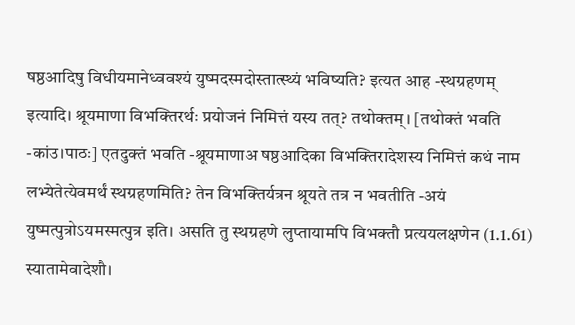षष्ठआदिषु विधीयमानेध्ववश्यं युष्मदस्मदोस्तात्स्थ्यं भविष्यति? इत्यत आह -स्थग्रहणम् इत्यादि। श्रूयमाणा विभक्तिरर्थः प्रयोजनं निमित्तं यस्य तत्? तथोक्तम्। [तथोक्तं भवति -कांउ।पाठः] एतदुक्तं भवति -श्रूयमाणाअ षष्ठआदिका विभक्तिरादेशस्य निमित्तं कथं नाम लभ्येतेत्येवमर्थं स्थग्रहणमिति? तेन विभक्तिर्यत्रन श्रूयते तत्र न भवतीति -अयं युष्मत्पुत्रोऽयमस्मत्पुत्र इति। असति तु स्थग्रहणे लुप्तायामपि विभक्तौ प्रत्ययलक्षणेन (1.1.61) स्यातामेवादेशौ।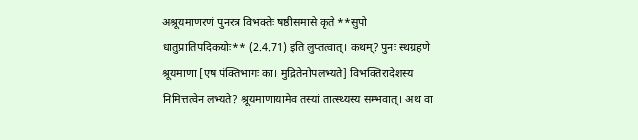अश्रूयमाणरणं पुनरत्र विभक्तेः षष्ठीसमासे कृते **सुपो धातुप्रातिपदिकयोः** (2.4.71) इति लुप्तत्वात्। कथम्? पुनः स्थग्रहणे श्रूयमाणा [एष पंक्तिभागः का। मुद्रितेनोपलभ्यते] विभक्तिरादेशस्य निमित्तत्वेन लभ्यते? श्रूयमाणायामेव तस्यां तात्स्थ्यस्य सम्भवात्। अथ वा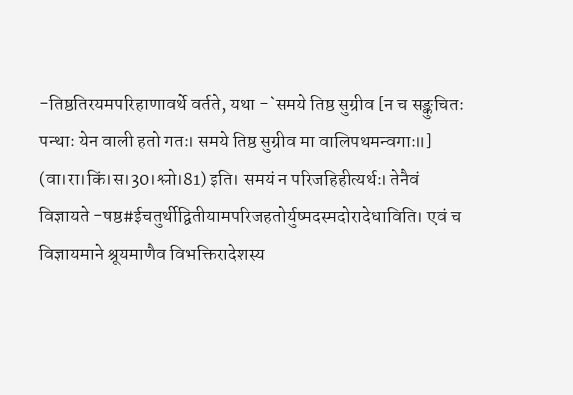-तिष्ठतिरयमपरिहाणावर्थे वर्तते, यथा -`समये तिष्ठ सुग्रीव [न च सङ्कुचितः पन्थाः येन वाली हतो गतः। समये तिष्ठ सुग्रीव मा वालिपथमन्वगाः॥] (वा।रा।किं।स।30।श्लो।81) इति। समयं न परिजहिहीत्यर्थः। तेनैवं विज्ञायते -षष्ठ#ईचतुर्थीद्वितीयामपरिजहतोर्युष्मदस्मदोरादेधाविति। एवं च विज्ञायमाने श्रूयमाणैव विभक्तिरादेशस्य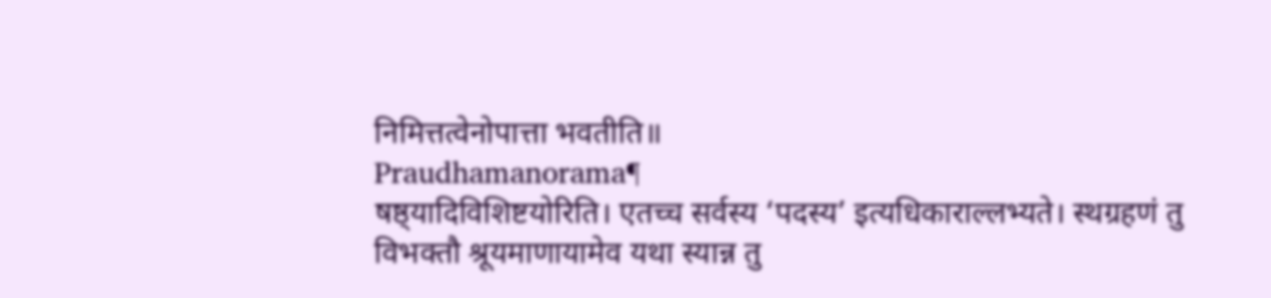निमित्तत्वेनोपात्ता भवतीति॥
Praudhamanorama¶
षष्ठ्यादिविशिष्टयोरिति। एतच्च सर्वस्य ‘पदस्य’ इत्यधिकाराल्लभ्यते। स्थग्रहणं तु विभक्तौ श्रूयमाणायामेव यथा स्यान्न तु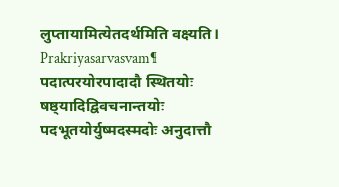लुप्तायामित्येतदर्थमिति वक्ष्यति।
Prakriyasarvasvam¶
पदात्परयोरपादादौ स्थितयोः षष्ठ्यादिद्विवचनान्तयोः पदभूतयोर्युष्मदस्मदोः अनुदात्तौ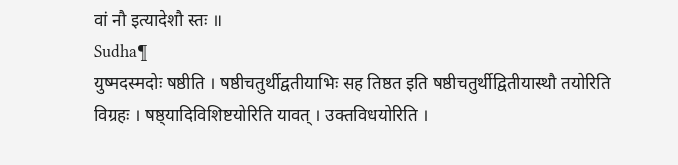वां नौ इत्यादेशौ स्तः ॥
Sudha¶
युष्मदस्मदोः षष्ठीति । षष्ठीचतुर्थीद्वतीयाभिः सह तिष्ठत इति षष्ठीचतुर्थीद्वितीयास्थौ तयोरिति विग्रहः । षष्ठ्यादिविशिष्टयोरिति यावत् । उक्तविधयोरिति ।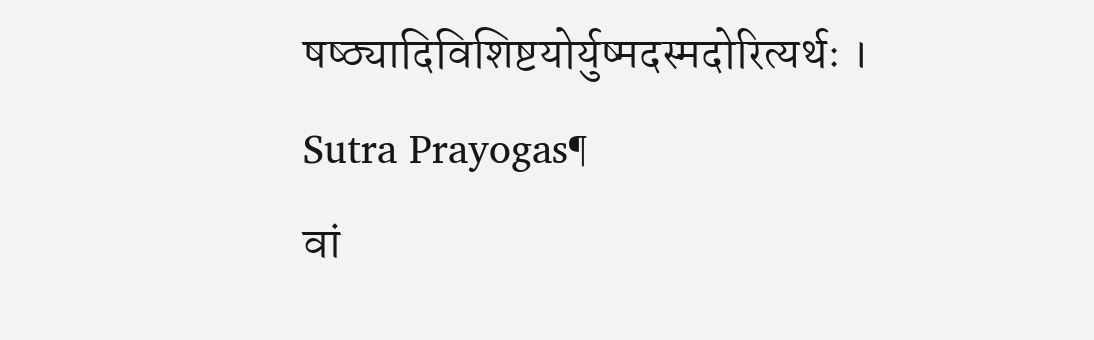षष्ठ्यादिविशिष्टयोर्युष्मदस्मदोरित्यर्थः ।
Sutra Prayogas¶
वां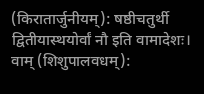(किरातार्जुनीयम्): षष्ठीचतुर्थी द्वितीयास्थयोर्वां नौ इति वामादेशः।
वाम् (शिशुपालवधम्):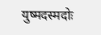युष्मदस्मदोः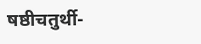षष्ठीचतुर्थी-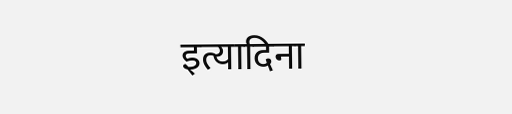इत्यादिना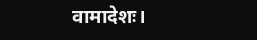वामादेशः।